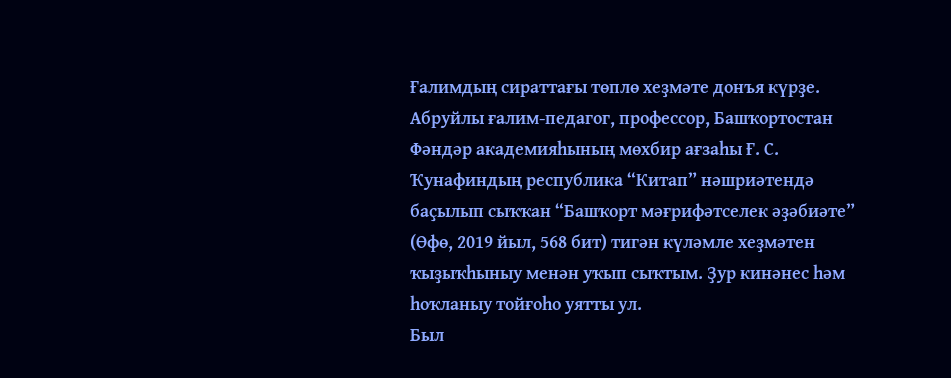Ғалимдың сираттағы төплө хеҙмәте донъя күрҙе.
Абруйлы ғалим-педагог, профессор, Башҡортостан Фәндәр академияһының мөхбир ағзаһы Ғ. С. Ҡунафиндың республика “Китап” нәшриәтендә баҫылып сыҡҡан “Башҡорт мәғрифәтселек әҙәбиәте” (Өфө, 2019 йыл, 568 бит) тигән күләмле хеҙмәтен ҡыҙыҡһыныу менән уҡып сыҡтым. Ҙур кинәнес һәм һоҡланыу тойғоһо уятты ул.
Был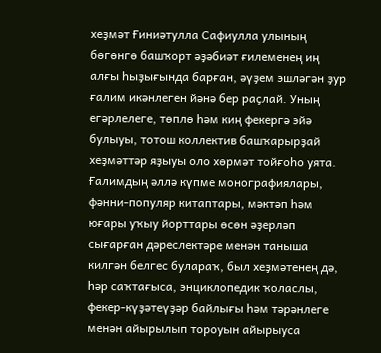хеҙмәт Ғиниәтулла Сафиулла улының бөгөнгө башҡорт әҙәбиәт ғилеменең иң алғы һыҙығында барған, әүҙем эшләгән ҙур ғалим икәнлеген йәнә бер раҫлай. Уның егәрлелеге, төплө һәм киң фекергә эйә булыуы, тотош коллектив башҡарырҙай хеҙмәттәр яҙыуы оло хөрмәт тойғоһо уята. Ғалимдың әллә күпме монографиялары, фәнни-популяр китаптары, мәктәп һәм юғары уҡыу йорттары өсөн әҙерләп сығарған дәреслектәре менән таныша килгән белгес булараҡ, был хеҙмәтенең дә, һәр саҡтағыса, энциклопедик ҡоласлы, фекер-күҙәтеүҙәр байлығы һәм тәрәнлеге менән айырылып тороуын айырыуса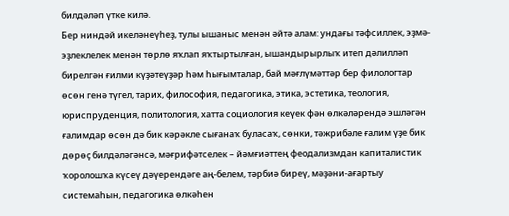билдәләп үтке килә.
Бер ниндәй икеләнеүһеҙ, тулы ышаныс менән әйтә алам: ундағы тәфсиллек, эҙмә-эҙлеклелек менән төрлө яҡлап яҡтыртылған, ышандырырлыҡ итеп дәлилләп бирелгән ғилми күҙәтеүҙәр һәм һығымталар, бай мәғлүмәттәр бер филологтар өсөн генә түгел, тарих, философия, педагогика, этика, эстетика, теология, юриспруденция, политология, хатта социология кеүек фән өлкәләрендә эшләгән ғалимдар өсөн дә бик кәрәкле сығанаҡ буласаҡ, сөнки, тәжрибәле ғалим үҙе бик дөрөҫ билдәләгәнсә, мәғрифәтселек – йәмғиәттең феодализмдан капиталистик ҡоролошҡа күсеү дәүерендәге аң-белем, тәрбиә биреү, мәҙәни-ағартыу системаһын, педагогика өлкәһен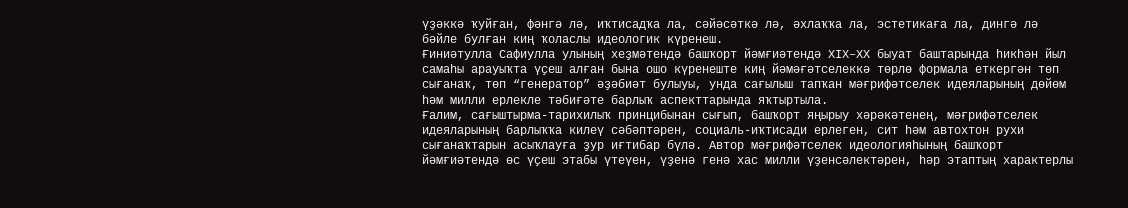үҙәккә ҡуйған, фәнгә лә, иҡтисадҡа ла, сәйәсәткә лә, әхлаҡҡа ла, эстетикаға ла, дингә лә бәйле булған киң ҡоласлы идеологик күренеш.
Ғиниәтулла Сафиулла улының хеҙмәтендә башҡорт йәмғиәтендә ХIХ–ХХ быуат баштарында һикһән йыл самаһы арауыҡта үҫеш алған бына ошо күренеште киң йәмәғәтселеккә төрлө формала еткергән төп сығанаҡ, төп “генератор” әҙәбиәт булыуы, унда сағылыш тапҡан мәғрифәтселек идеяларының дөйөм һәм милли ерлекле тәбиғәте барлыҡ аспекттарында яҡтыртыла.
Ғалим, сағыштырма-тарихилыҡ принцибынан сығып, башҡорт яңырыу хәрәкәтенең, мәғрифәтселек идеяларының барлыҡҡа килеү сәбәптәрен, социаль-иҡтисади ерлеген, сит һәм автохтон рухи сығанаҡтарын асыҡлауға ҙур иғтибар бүлә. Автор мәғрифәтселек идеологияһының башҡорт йәмғиәтендә өс үҫеш этабы үтеүен, үҙенә генә хас милли үҙенсәлектәрен, һәр этаптың характерлы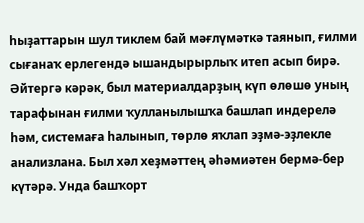һыҙаттарын шул тиклем бай мәғлүмәткә таянып, ғилми сығанаҡ ерлегендә ышандырырлыҡ итеп асып бирә.
Әйтергә кәрәк, был материалдарҙың күп өлөшө уның тарафынан ғилми ҡулланылышҡа башлап индерелә һәм, системаға һалынып, төрлө яҡлап эҙмә-эҙлекле анализлана. Был хәл хеҙмәттең әһәмиәтен бермә-бер күтәрә. Унда башҡорт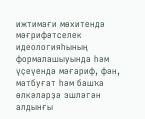ижтимағи мөхитендә мәғрифәтселек идеологияһының формалашыуында һәм үҫеүендә мәғариф, фән, матбуғат һәм башҡа өлкәләрҙә эшләгән алдынғы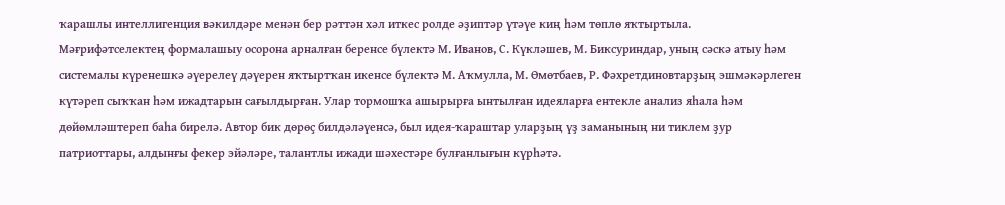ҡарашлы интеллигенция вәкилдәре менән бер рәттән хәл иткес ролде әҙиптәр үтәүе киң һәм төплө яҡтыртыла.
Мәғрифәтселектең формалашыу осорона арналған беренсе бүлектә М. Иванов, С. Күкләшев, М. Биксуриндар, уның сәскә атыу һәм системалы күренешкә әүерелеү дәүерен яҡтыртҡан икенсе бүлектә М. Аҡмулла, М. Өмөтбаев, Р. Фәхретдиновтарҙың эшмәкәрлеген күтәреп сыҡҡан һәм ижадтарын сағылдырған. Улар тормошҡа ашырырға ынтылған идеяларға ентекле анализ яһала һәм дөйөмләштереп баһа бирелә. Автор бик дөрөҫ билдәләүенсә, был идея-ҡараштар уларҙың үҙ заманының ни тиклем ҙур патриоттары, алдынғы фекер эйәләре, талантлы ижади шәхестәре булғанлығын күрһәтә.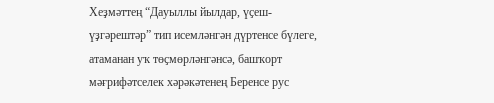Хеҙмәттең “Дауыллы йылдар, үҫеш-үҙгәрештәр” тип исемләнгән дүртенсе бүлеге, атаманан уҡ төҫмөрләнгәнсә, башҡорт мәғрифәтселек хәрәкәтенең Беренсе рус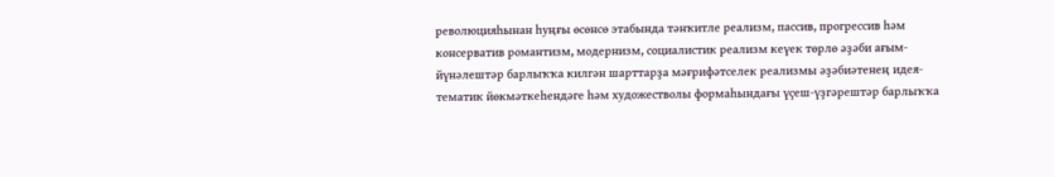революцияһынан һуңғы өсөнсө этабында тәнҡитле реализм, пассив, прогрессив һәм консерватив романтизм, модернизм, социалистик реализм кеүек төрлө әҙәби ағым-йүнәлештәр барлыҡҡа килгән шарттарҙа мәғрифәтселек реализмы әҙәбиәтенең идея-тематик йөкмәткеһендәге һәм художестволы формаһындағы үҫеш-үҙгәрештәр барлыҡҡа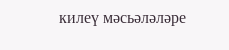килеү мәсьәләләре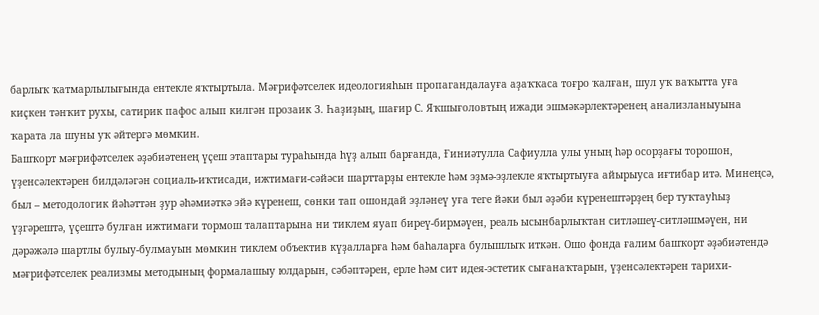барлыҡ ҡатмарлылығында ентекле яҡтыртыла. Мәғрифәтселек идеологияһын пропагандалауға аҙаҡҡаса тоғро ҡалған, шул уҡ ваҡытта уға киҫкен тәнҡит рухы, сатирик пафос алып килгән прозаик З. Һаҙиҙың, шағир С. Яҡшығоловтың ижади эшмәкәрлектәренең анализланыуына ҡарата ла шуны уҡ әйтергә мөмкин.
Башҡорт мәғрифәтселек әҙәбиәтенең үҫеш этаптары тураһында һүҙ алып барғанда, Ғиниәтулла Сафиулла улы уның һәр осорҙағы торошон, үҙенсәлектәрен билдәләгән социаль-иҡтисади, ижтимағи-сәйәси шарттарҙы ентекле һәм эҙмә-эҙлекле яҡтыртыуға айырыуса иғтибар итә. Минеңсә, был – методологик йәһәттән ҙур әһәмиәткә эйә күренеш, сөнки тап ошондай эҙләнеү уға теге йәки был әҙәби күренештәрҙең бер туҡтауһыҙ үҙгәрештә, үҫештә булған ижтимағи тормош талаптарына ни тиклем яуап биреү-бирмәүен, реаль ысынбарлыҡтан ситләшеү-ситләшмәүен, ни дәрәжәлә шартлы булыу-булмауын мөмкин тиклем объектив күҙалларға һәм баһаларға булышлыҡ иткән. Ошо фонда ғалим башҡорт әҙәбиәтендә мәғрифәтселек реализмы методының формалашыу юлдарын, сәбәптәрен, ерле һәм сит идея-эстетик сығанаҡтарын, үҙенсәлектәрен тарихи-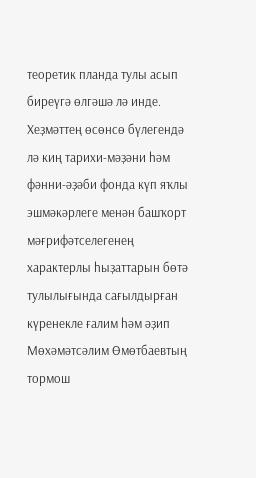теоретик планда тулы асып биреүгә өлгәшә лә инде.
Хеҙмәттең өсөнсө бүлегендә лә киң тарихи-мәҙәни һәм фәнни-әҙәби фонда күп яҡлы эшмәкәрлеге менән башҡорт мәғрифәтселегенең характерлы һыҙаттарын бөтә тулылығында сағылдырған күренекле ғалим һәм әҙип Мөхәмәтсәлим Өмөтбаевтың тормош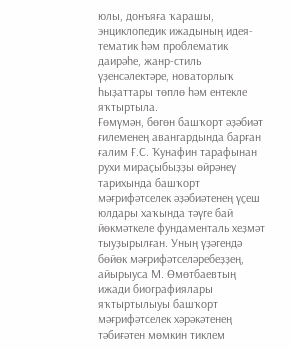юлы, донъяға ҡарашы, энциклопедик ижадының идея-тематик һәм проблематик даирәһе, жанр-стиль үҙенсәлектәре, новаторлыҡ һыҙаттары төплө һәм ентекле яҡтыртыла.
Ғөмүмән, бөгөн башҡорт әҙәбиәт ғилеменең авангардында барған ғалим Ғ.С. Ҡунафин тарафынан рухи мираҫыбыҙҙы өйрәнеү тарихында башҡорт мәғрифәтселек әҙәбиәтенең үҫеш юлдары хаҡында тәүге бай йөкмәткеле фундаменталь хеҙмәт тыуҙырылған. Уның үҙәгендә бөйөк мәғрифәтселәребеҙҙең, айырыуса М. Өмөтбаевтың ижади биографиялары яҡтыртылыуы башҡорт мәғрифәтселек хәрәкәтенең тәбиғәтен мөмкин тиклем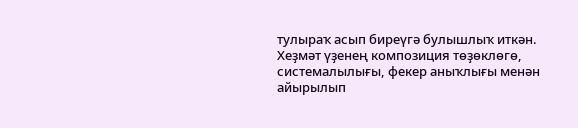тулыраҡ асып биреүгә булышлыҡ иткән.
Хеҙмәт үҙенең композиция төҙөклөгө, системалылығы, фекер аныҡлығы менән айырылып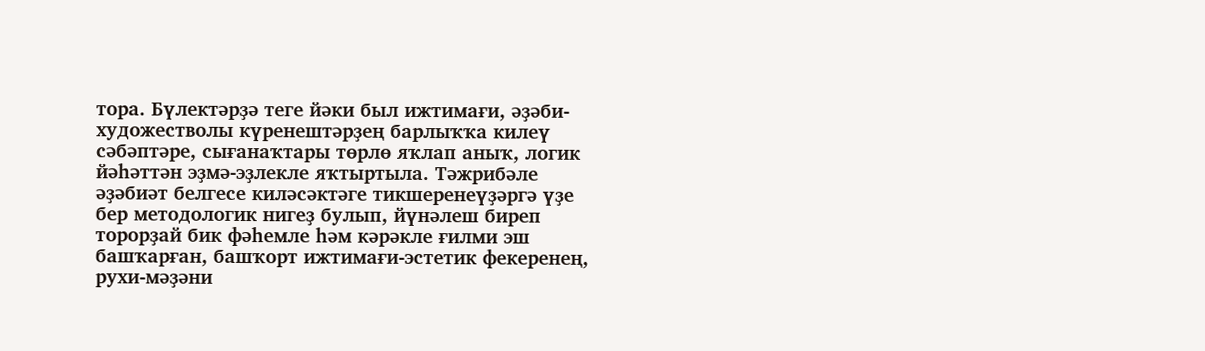тора. Бүлектәрҙә теге йәки был ижтимағи, әҙәби-художестволы күренештәрҙең барлыҡҡа килеү сәбәптәре, сығанаҡтары төрлө яҡлап аныҡ, логик йәһәттән эҙмә-эҙлекле яҡтыртыла. Тәжрибәле әҙәбиәт белгесе киләсәктәге тикшеренеүҙәргә үҙе бер методологик нигеҙ булып, йүнәлеш биреп торорҙай бик фәһемле һәм кәрәкле ғилми эш башҡарған, башҡорт ижтимағи-эстетик фекеренең, рухи-мәҙәни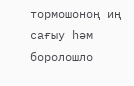тормошоноң иң сағыу һәм боролошло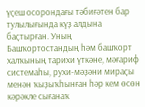үҫеш осорондағы тәбиғәтен бар тулылығында күҙ алдына баҫтырған. Уның Башҡортостандың һәм башҡорт халҡының тарихи үткәне, мәғариф системаһы, рухи-мәҙәни мираҫы менән ҡыҙыҡһынған һәр кем өсөн кәрәкле сығанаҡ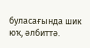буласағында шик юҡ, әлбиттә.